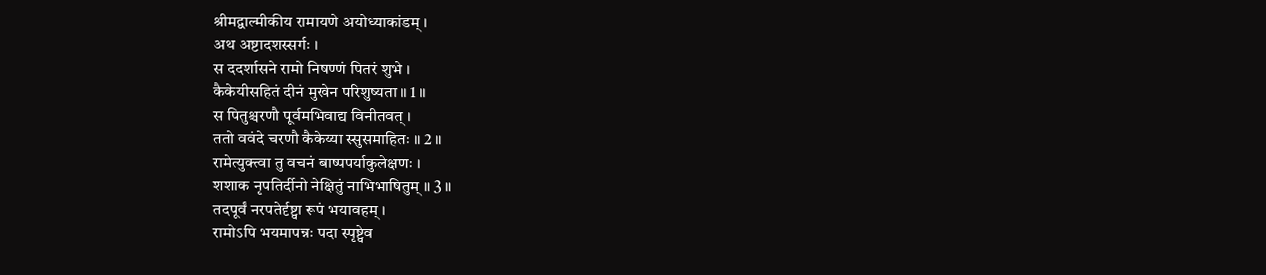श्रीमद्वाल्मीकीय रामायणे अयोध्याकांडम् ।
अथ अष्टादशस्सर्गः ।
स ददर्शासने रामो निषण्णं पितरं शुभे ।
कैकेयीसहितं दीनं मुखेन परिशुष्यता ॥ 1 ॥
स पितुश्चरणौ पूर्वमभिवाद्य विनीतवत् ।
ततो ववंदे चरणौ कैकेय्या स्सुसमाहितः ॥ 2 ॥
रामेत्युक्त्वा तु वचनं बाष्पपर्याकुलेक्षणः ।
शशाक नृपतिर्दीनो नेक्षितुं नाभिभाषितुम् ॥ 3 ॥
तदपूर्वं नरपतेर्दृष्ट्वा रूपं भयावहम् ।
रामोऽपि भयमापन्नः पदा स्पृष्ट्वेव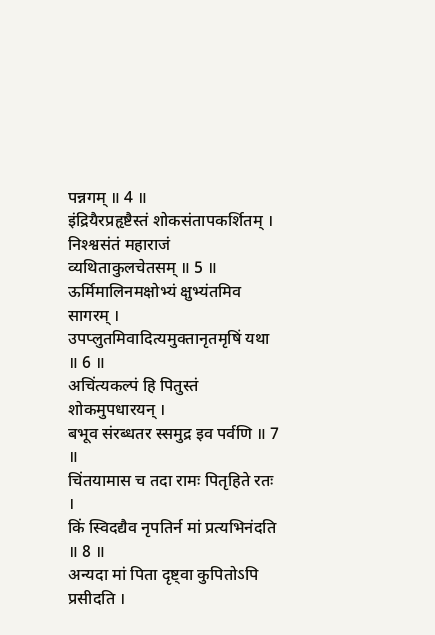पन्नगम् ॥ 4 ॥
इंद्रियैरप्रहृष्टैस्तं शोकसंतापकर्शितम् ।
निश्श्वसंतं महाराजं व्यथिताकुलचेतसम् ॥ 5 ॥
ऊर्मिमालिनमक्षोभ्यं क्षुभ्यंतमिव सागरम् ।
उपप्लुतमिवादित्यमुक्तानृतमृषिं यथा ॥ 6 ॥
अचिंत्यकल्पं हि पितुस्तं शोकमुपधारयन् ।
बभूव संरब्धतर स्समुद्र इव पर्वणि ॥ 7 ॥
चिंतयामास च तदा रामः पितृहिते रतः ।
किं स्विदद्यैव नृपतिर्न मां प्रत्यभिनंदति ॥ 8 ॥
अन्यदा मां पिता दृष्ट्वा कुपितोऽपि प्रसीदति ।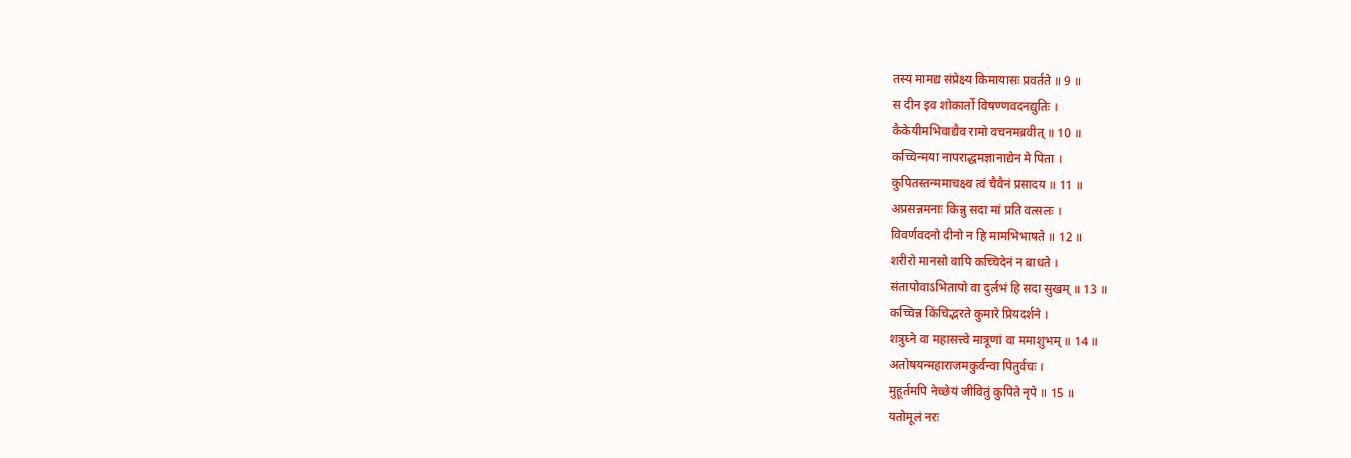तस्य मामद्य संप्रेक्ष्य किमायासः प्रवर्तते ॥ 9 ॥
स दीन इव शोकार्तो विषण्णवदनद्युतिः ।
कैकेयीमभिवाद्यैव रामो वचनमब्रवीत् ॥ 10 ॥
कच्चिन्मया नापराद्धमज्ञानाद्येन मे पिता ।
कुपितस्तन्ममाचक्ष्व त्वं चैवैनं प्रसादय ॥ 11 ॥
अप्रसन्नमनाः किन्नु सदा मां प्रति वत्सलः ।
विवर्णवदनो दीनो न हि मामभिभाषते ॥ 12 ॥
शरीरो मानसो वापि कच्चिदेनं न बाधते ।
संतापोवाऽभितापो वा दुर्लभं हि सदा सुखम् ॥ 13 ॥
कच्चिन्न किंचिद्भरते कुमारे प्रियदर्शने ।
शत्रुघ्ने वा महासत्त्वे मात्रूणां वा ममाशुभम् ॥ 14 ॥
अतोषयन्महाराजमकुर्वन्वा पितुर्वचः ।
मुहूर्तमपि नेच्छेयं जीवितुं कुपिते नृपे ॥ 15 ॥
यतोमूलं नरः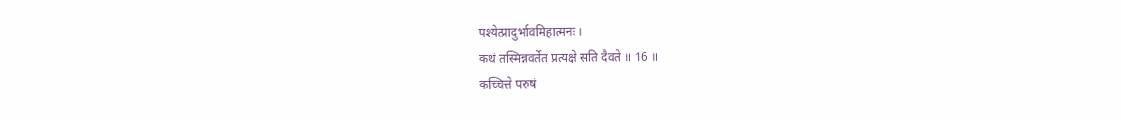पश्येत्प्रादुर्भावमिहात्मनः ।
कथं तस्मिन्नवर्तेत प्रत्यक्षे सति दैवते ॥ 16 ॥
कच्चित्ते परुषं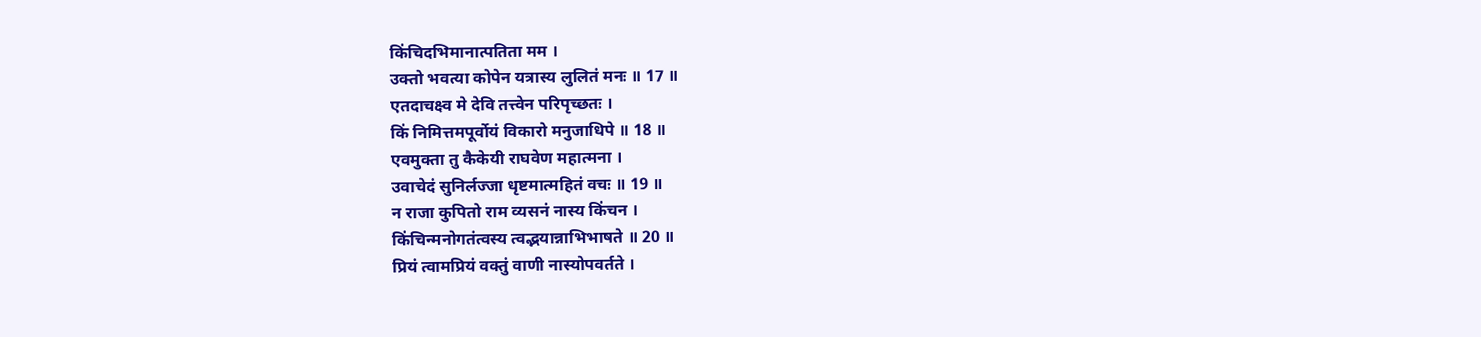किंचिदभिमानात्पतिता मम ।
उक्तो भवत्या कोपेन यत्रास्य लुलितं मनः ॥ 17 ॥
एतदाचक्ष्व मे देवि तत्त्वेन परिपृच्छतः ।
किं निमित्तमपूर्वोयं विकारो मनुजाधिपे ॥ 18 ॥
एवमुक्ता तु कैकेयी राघवेण महात्मना ।
उवाचेदं सुनिर्लज्जा धृष्टमात्महितं वचः ॥ 19 ॥
न राजा कुपितो राम व्यसनं नास्य किंचन ।
किंचिन्मनोगतंत्वस्य त्वद्भयान्नाभिभाषते ॥ 20 ॥
प्रियं त्वामप्रियं वक्तुं वाणी नास्योपवर्तते ।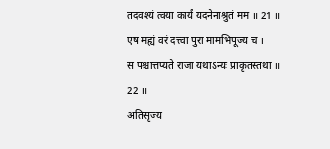तदवश्यं त्वया कार्यं यदनेनाश्रुतं मम ॥ 21 ॥
एष मह्यं वरं दत्त्वा पुरा मामभिपूज्य च ।
स पश्चात्तप्यते राजा यथाऽन्यः प्राकृतस्तथा ॥ 22 ॥
अतिसृज्य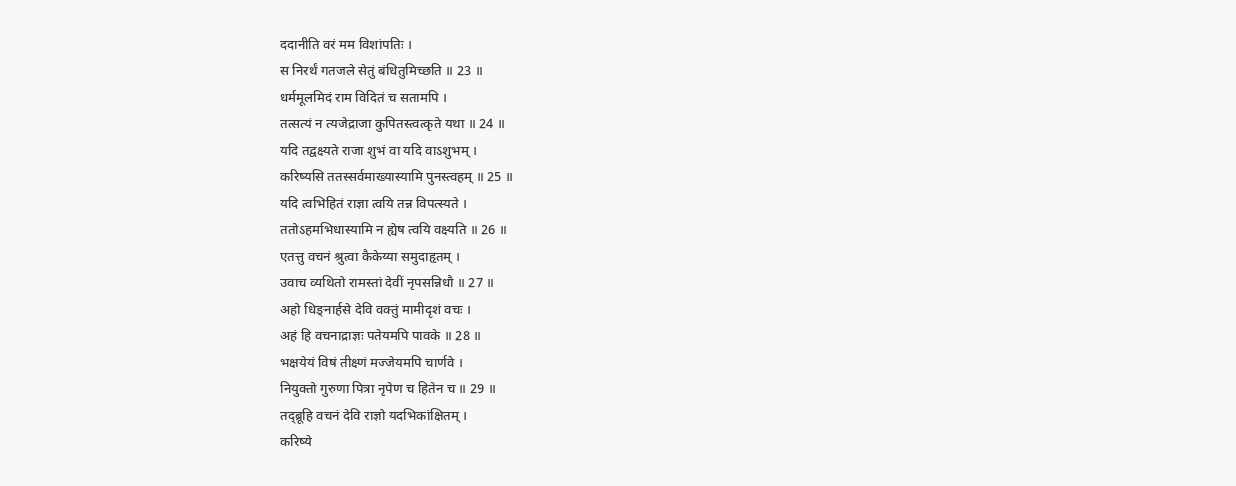ददानीति वरं मम विशांपतिः ।
स निरर्थं गतजले सेतुं बंधितुमिच्छति ॥ 23 ॥
धर्ममूलमिदं राम विदितं च सतामपि ।
तत्सत्यं न त्यजेद्राजा कुपितस्त्वत्कृते यथा ॥ 24 ॥
यदि तद्वक्ष्यते राजा शुभं वा यदि वाऽशुभम् ।
करिष्यसि ततस्सर्वमाख्यास्यामि पुनस्त्वहम् ॥ 25 ॥
यदि त्वभिहितं राज्ञा त्वयि तन्न विपत्स्यते ।
ततोऽहमभिधास्यामि न ह्येष त्वयि वक्ष्यति ॥ 26 ॥
एतत्तु वचनं श्रुत्वा कैकेय्या समुदाहृतम् ।
उवाच व्यथितो रामस्तां देवीं नृपसन्निधौ ॥ 27 ॥
अहो धिङ्नार्हसे देवि वक्तुं मामीदृशं वचः ।
अहं हि वचनाद्राज्ञः पतेयमपि पावके ॥ 28 ॥
भक्षयेयं विषं तीक्ष्णं मज्जेयमपि चार्णवे ।
नियुक्तो गुरुणा पित्रा नृपेण च हितेन च ॥ 29 ॥
तद्ब्रूहि वचनं देवि राज्ञो यदभिकांक्षितम् ।
करिष्ये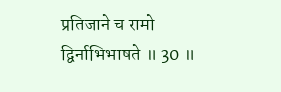प्रतिजाने च रामो द्विर्नाभिभाषते ॥ 30 ॥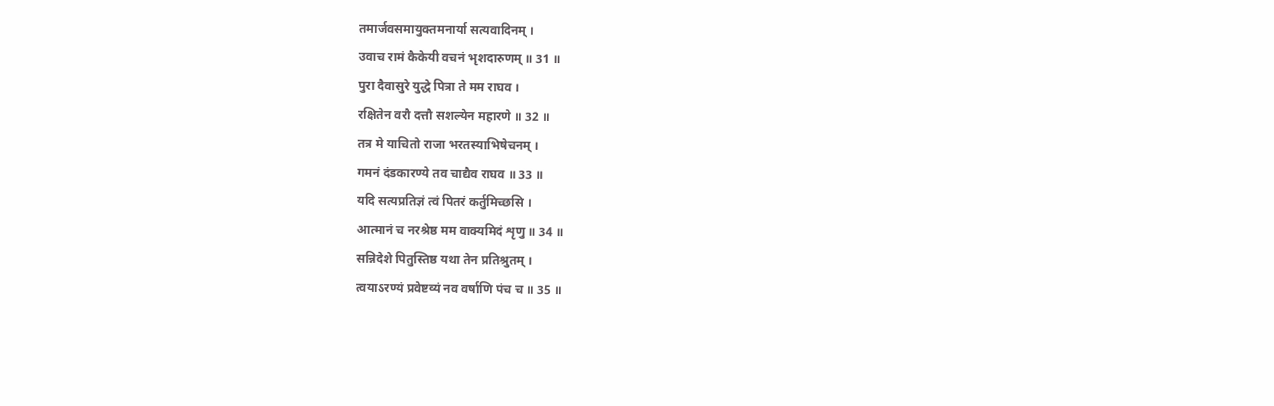तमार्जवसमायुक्तमनार्या सत्यवादिनम् ।
उवाच रामं कैकेयी वचनं भृशदारुणम् ॥ 31 ॥
पुरा दैवासुरे युद्धे पित्रा ते मम राघव ।
रक्षितेन वरौ दत्तौ सशल्येन महारणे ॥ 32 ॥
तत्र मे याचितो राजा भरतस्याभिषेचनम् ।
गमनं दंडकारण्ये तव चाद्यैव राघव ॥ 33 ॥
यदि सत्यप्रतिज्ञं त्वं पितरं कर्तुमिच्छसि ।
आत्मानं च नरश्रेष्ठ मम वाक्यमिदं शृणु ॥ 34 ॥
सन्निदेशे पितुस्तिष्ठ यथा तेन प्रतिश्रुतम् ।
त्वयाऽरण्यं प्रवेष्टव्यं नव वर्षाणि पंच च ॥ 35 ॥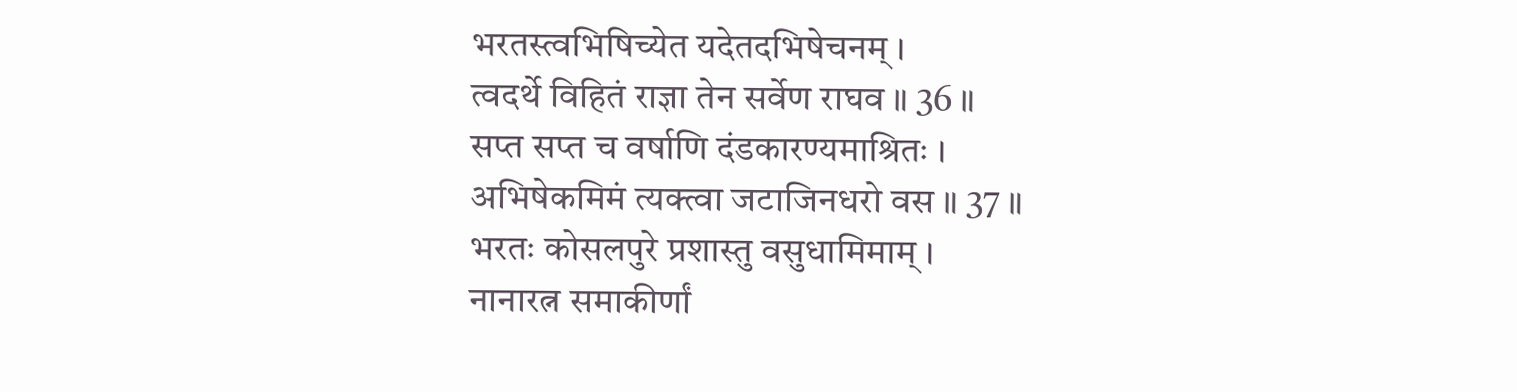भरतस्त्वभिषिच्येत यदेतदभिषेचनम् ।
त्वदर्थे विहितं राज्ञा तेन सर्वेण राघव ॥ 36 ॥
सप्त सप्त च वर्षाणि दंडकारण्यमाश्रितः ।
अभिषेकमिमं त्यक्त्वा जटाजिनधरो वस ॥ 37 ॥
भरतः कोसलपुरे प्रशास्तु वसुधामिमाम् ।
नानारत्न समाकीर्णां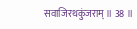सवाजिरथकुंजराम् ॥ 38 ॥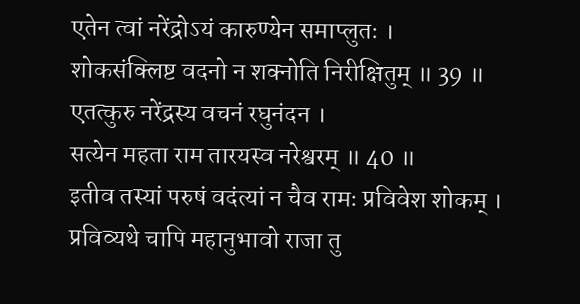एतेन त्वां नरेंद्रोऽयं कारुण्येन समाप्लुतः ।
शोकसंक्लिष्ट वदनो न शक्नोति निरीक्षितुम् ॥ 39 ॥
एतत्कुरु नरेंद्रस्य वचनं रघुनंदन ।
सत्येन महता राम तारयस्व नरेश्वरम् ॥ 40 ॥
इतीव तस्यां परुषं वदंत्यां न चैव रामः प्रविवेश शोकम् ।
प्रविव्यथे चापि महानुभावो राजा तु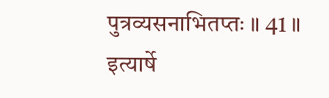पुत्रव्यसनाभितप्तः ॥ 41 ॥
इत्यार्षे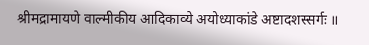श्रीमद्रामायणे वाल्मीकीय आदिकाव्ये अयोध्याकांडे अष्टादशस्सर्गः ॥